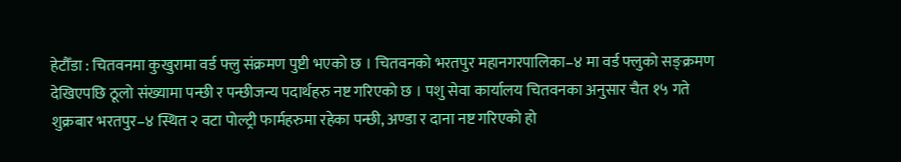हेटौँडा : चितवनमा कुखुरामा वर्ड फ्लु संक्रमण पुष्टी भएको छ । चितवनको भरतपुर महानगरपालिका–४ मा वर्ड फ्लुको सङ्क्रमण देखिएपछि ठूलो संख्यामा पन्छी र पन्छीजन्य पदार्थहरु नष्ट गरिएको छ । पशु सेवा कार्यालय चितवनका अनुसार चैत १५ गते शुक्रबार भरतपुर–४ स्थित २ वटा पोल्ट्री फार्महरुमा रहेका पन्छी, अण्डा र दाना नष्ट गरिएको हो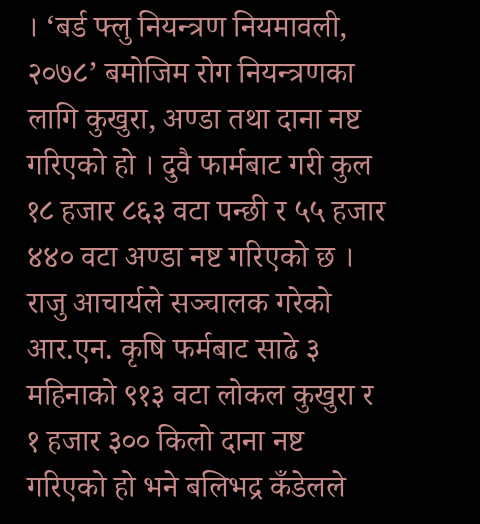। ‘बर्ड फ्लु नियन्त्रण नियमावली, २०७८’ बमोजिम रोग नियन्त्रणका लागि कुखुरा, अण्डा तथा दाना नष्ट गरिएको हो । दुवै फार्मबाट गरी कुल १८ हजार ८६३ वटा पन्छी र ५५ हजार ४४० वटा अण्डा नष्ट गरिएको छ ।
राजु आचार्यले सञ्चालक गरेको आर.एन. कृषि फर्मबाट साढे ३ महिनाको ९१३ वटा लोकल कुखुरा र १ हजार ३०० किलो दाना नष्ट गरिएको हो भने बलिभद्र कँडेलले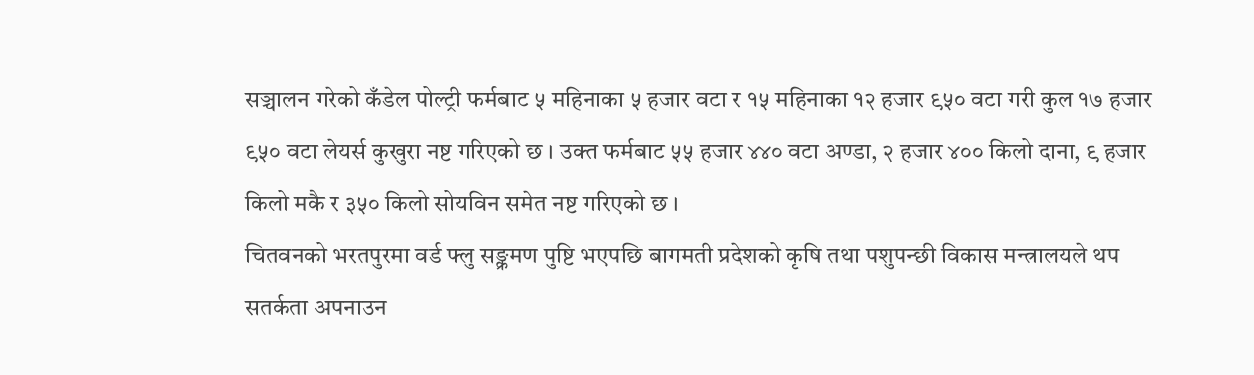सञ्चालन गरेको कँडेल पोल्ट्री फर्मबाट ५ महिनाका ५ हजार वटा र १५ महिनाका १२ हजार ९५० वटा गरी कुल १७ हजार ९५० वटा लेयर्स कुखुरा नष्ट गरिएको छ । उक्त फर्मबाट ५५ हजार ४४० वटा अण्डा, २ हजार ४०० किलो दाना, ९ हजार किलो मकै र ३५० किलो सोयविन समेत नष्ट गरिएको छ ।
चितवनको भरतपुरमा वर्ड फ्लु सङ्क्रमण पुष्टि भएपछि बागमती प्रदेशको कृषि तथा पशुपन्छी विकास मन्त्रालयले थप सतर्कता अपनाउन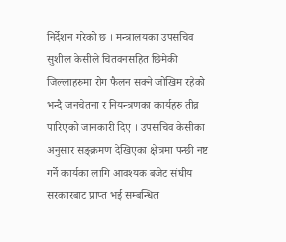निर्देशन गरेको छ । मन्त्रालयका उपसचिव सुशील केसीले चितवनसहित छिमेकी जिल्लाहरुमा रोग फैलन सक्ने जोखिम रहेको भन्दै जनचेतना र नियन्त्रणका कार्यहरु तीव्र पारिएको जानकारी दिए । उपसचिव केसीका अनुसार सङ्क्रमण देखिएका क्षेत्रमा पन्छी नष्ट गर्ने कार्यका लागि आवश्यक बजेट संघीय सरकारबाट प्राप्त भई सम्बन्धित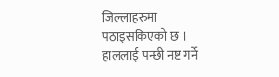जिल्लाहरुमा पठाइसकिएको छ । हाललाई पन्छी नष्ट गर्ने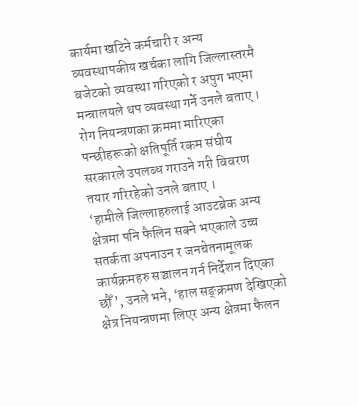कार्यमा खटिने कर्मचारी र अन्य व्यवस्थापकीय खर्चका लागि जिल्लास्तरमै बजेटको व्यवस्था गरिएको र अपुग भएमा मन्त्रालयले थप व्यवस्था गर्ने उनले बताए । रोग नियन्त्रणका क्रममा मारिएका पन्छीहरूको क्षतिपूर्ति रकम संघीय सरकारले उपलब्ध गराउने गरी विवरण तयार गरिरहेको उनले बताए ।
‘हामीले जिल्लाहरुलाई आउटब्रेक अन्य क्षेत्रमा पनि फैलिन सक्ने भएकाले उच्च सतर्कता अपनाउन र जनचेतनामूलक कार्यक्रमहरु सञ्चालन गर्न निर्देशन दिएका छौँ’, उनले भने, ‘हाल सङ्क्रमण देखिएको क्षेत्र नियन्त्रणमा लिएर अन्य क्षेत्रमा फैलन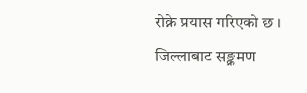रोक्ने प्रयास गरिएको छ । जिल्लाबाट सङ्क्रमण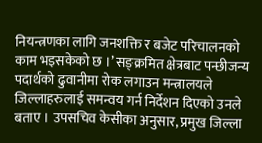नियन्त्रणका लागि जनशक्ति र बजेट परिचालनको काम भइसकेको छ ।’ सङ्क्रमित क्षेत्रबाट पन्छीजन्य पदार्थको ढुवानीमा रोक लगाउन मन्त्रालयले जिल्लाहरुलाई समन्वय गर्न निर्देशन दिएको उनले बताए । उपसचिव केसीका अनुसार, प्रमुख जिल्ला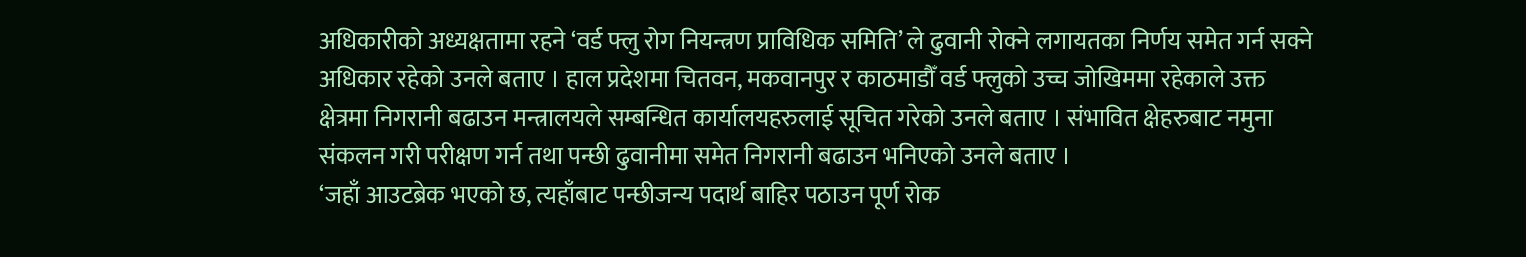अधिकारीको अध्यक्षतामा रहने ‘वर्ड फ्लु रोग नियन्त्रण प्राविधिक समिति’ ले ढुवानी रोक्ने लगायतका निर्णय समेत गर्न सक्ने अधिकार रहेको उनले बताए । हाल प्रदेशमा चितवन, मकवानपुर र काठमाडौँ वर्ड फ्लुको उच्च जोखिममा रहेकाले उक्त क्षेत्रमा निगरानी बढाउन मन्त्रालयले सम्बन्धित कार्यालयहरुलाई सूचित गरेको उनले बताए । संभावित क्षेहरुबाट नमुना संकलन गरी परीक्षण गर्न तथा पन्छी ढुवानीमा समेत निगरानी बढाउन भनिएको उनले बताए ।
‘जहाँ आउटब्रेक भएको छ, त्यहाँबाट पन्छीजन्य पदार्थ बाहिर पठाउन पूर्ण रोक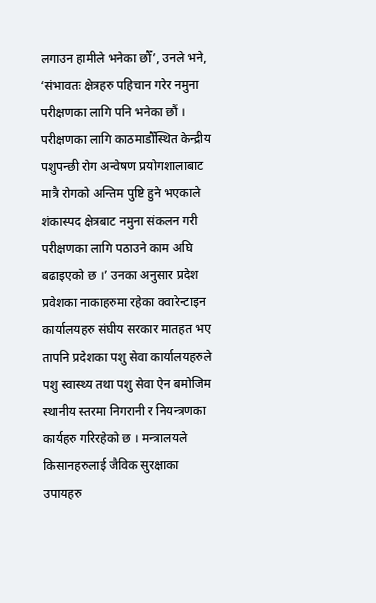लगाउन हामीले भनेका छौँ’, उनले भने, ‘संभावतः क्षेत्रहरु पहिचान गरेर नमुना परीक्षणका लागि पनि भनेका छौं । परीक्षणका लागि काठमाडौँस्थित केन्द्रीय पशुपन्छी रोग अन्वेषण प्रयोगशालाबाट मात्रै रोगको अन्तिम पुष्टि हुने भएकाले शंकास्पद क्षेत्रबाट नमुना संकलन गरी परीक्षणका लागि पठाउने काम अघि बढाइएको छ ।’ उनका अनुसार प्रदेश प्रवेशका नाकाहरुमा रहेका क्वारेन्टाइन कार्यालयहरु संघीय सरकार मातहत भए तापनि प्रदेशका पशु सेवा कार्यालयहरुले पशु स्वास्थ्य तथा पशु सेवा ऐन बमोजिम स्थानीय स्तरमा निगरानी र नियन्त्रणका कार्यहरु गरिरहेको छ । मन्त्रालयले किसानहरुलाई जैविक सुरक्षाका उपायहरु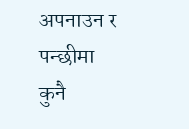अपनाउन र पन्छीमा कुनै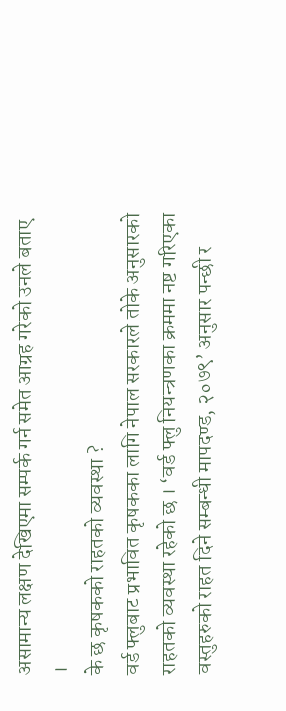असामान्य लक्षण देखिएमा सम्पर्क गर्न समेत आग्रह गरेको उनले बताए ।
के छ कृषकको राहतको व्यवस्था ?
वर्ड फ्लुबाट प्रभावित कृषकका लागि नेपाल सरकारले तोके अनुसारको राहतको व्यवस्था रहेको छ । ‘वर्ड फ्लु नियन्त्रणका क्रममा नष्ट गरिएका वस्तुहरुको राहत दिने सम्बन्धी मापदण्ड, २०७९’ अनुसार पन्छी र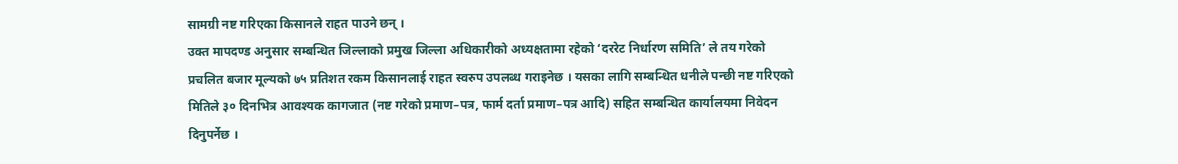सामग्री नष्ट गरिएका किसानले राहत पाउने छन् ।
उक्त मापदण्ड अनुसार सम्बन्धित जिल्लाको प्रमुख जिल्ला अधिकारीको अध्यक्षतामा रहेको ‘दररेट निर्धारण समिति’ ले तय गरेको प्रचलित बजार मूल्यको ७५ प्रतिशत रकम किसानलाई राहत स्वरुप उपलब्ध गराइनेछ । यसका लागि सम्बन्धित धनीले पन्छी नष्ट गरिएको मितिले ३० दिनभित्र आवश्यक कागजात (नष्ट गरेको प्रमाण–पत्र, फार्म दर्ता प्रमाण–पत्र आदि) सहित सम्बन्धित कार्यालयमा निवेदन दिनुपर्नेछ ।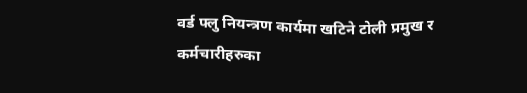वर्ड फ्लु नियन्त्रण कार्यमा खटिने टोली प्रमुख र कर्मचारीहरुका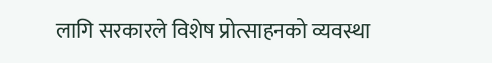लागि सरकारले विशेष प्रोत्साहनको व्यवस्था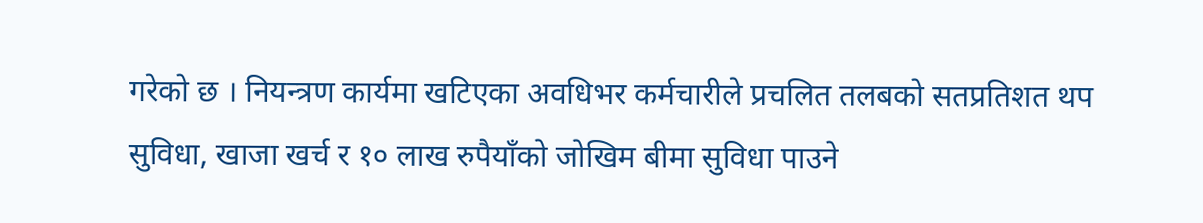गरेको छ । नियन्त्रण कार्यमा खटिएका अवधिभर कर्मचारीले प्रचलित तलबको सतप्रतिशत थप सुविधा, खाजा खर्च र १० लाख रुपैयाँको जोखिम बीमा सुविधा पाउने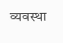व्यवस्था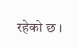रहेको छ ।